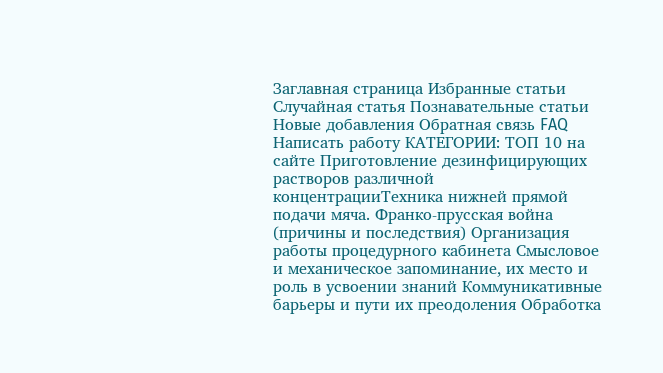Заглавная страница Избранные статьи Случайная статья Познавательные статьи Новые добавления Обратная связь FAQ Написать работу КАТЕГОРИИ: ТОП 10 на сайте Приготовление дезинфицирующих растворов различной концентрацииТехника нижней прямой подачи мяча. Франко-прусская война (причины и последствия) Организация работы процедурного кабинета Смысловое и механическое запоминание, их место и роль в усвоении знаний Коммуникативные барьеры и пути их преодоления Обработка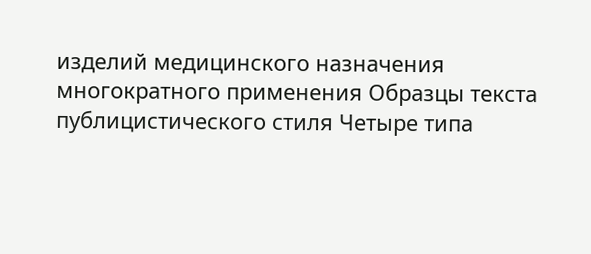изделий медицинского назначения многократного применения Образцы текста публицистического стиля Четыре типа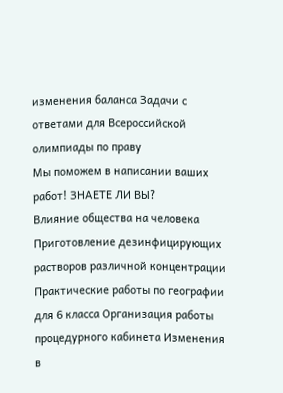изменения баланса Задачи с ответами для Всероссийской олимпиады по праву
Мы поможем в написании ваших работ! ЗНАЕТЕ ЛИ ВЫ?
Влияние общества на человека
Приготовление дезинфицирующих растворов различной концентрации Практические работы по географии для 6 класса Организация работы процедурного кабинета Изменения в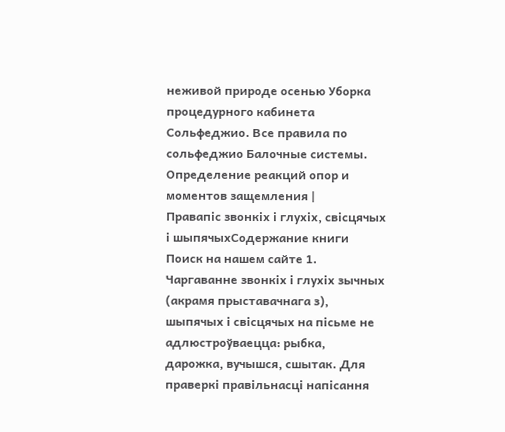неживой природе осенью Уборка процедурного кабинета Сольфеджио. Все правила по сольфеджио Балочные системы. Определение реакций опор и моментов защемления |
Правапіс звонкіх і глухіх, свісцячых і шыпячыхСодержание книги
Поиск на нашем сайте 1. Чаргаванне звонкіх і глухіх зычных (акрамя прыставачнага з), шыпячых і свісцячых на пісьме не адлюстроўваецца: рыбка, дарожка, вучышся, сшытак. Для праверкі правільнасці напісання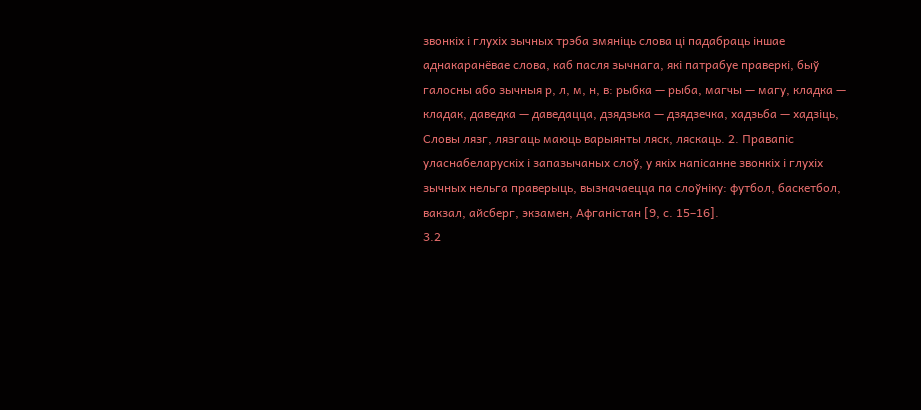звонкіх і глухіх зычных трэба змяніць слова ці падабраць іншае аднакаранёвае слова, каб пасля зычнага, які патрабуе праверкі, быў галосны або зычныя р, л, м, н, в: рыбка — рыба, магчы — магу, кладка — кладак, даведка — даведацца, дзядзька — дзядзечка, хадзьба — хадзіць, Словы лязг, лязгаць маюць варыянты ляск, ляскаць. 2. Правапіс уласнабеларускіх і запазычаных слоў, у якіх напісанне звонкіх і глухіх зычных нельга праверыць, вызначаецца па слоўніку: футбол, баскетбол, вакзал, айсберг, экзамен, Афганістан [9, с. 15–16].
3.2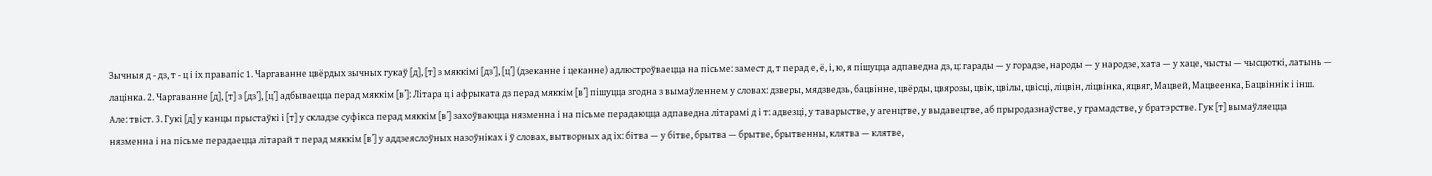Зычныя д - дз, т - ц і іх правапіс 1. Чаргаванне цвёрдых зычных гукаў [д], [т] з мяккімі [дз’], [ц’] (дзеканне і цеканне) адлюстроўваецца на пісьме: замест д, т перад е, ё, і, ю, я пішуцца адпаведна дз, ц: гарады — у горадзе, народы — у народзе, хата — у хаце, чысты — чысцюткі, латынь — лацінка. 2. Чаргаванне [д], [т] з [дз’], [ц’] адбываецца перад мяккім [в’]: Літара ц і афрыката дз перад мяккім [в’] пішуцца згодна з вымаўленнем у словах: дзверы, мядзведзь, бацвінне, цвёрды, цвярозы, цвік, цвілы, цвісці, ліцвін, ліцвінка, яцвяг, Мацвей, Мацвеенка, Бацвіннік і інш. Але: твіст. 3. Гукі [д] у канцы прыстаўкі і [т] у складзе суфікса перад мяккім [в’] захоўваюцца нязменна і на пісьме перадаюцца адпаведна літарамі д і т: адвезці, у таварыстве, у агенцтве, у выдавецтве, аб прыродазнаўстве, у грамадстве, у братэрстве. Гук [т] вымаўляецца нязменна і на пісьме перадаецца літарай т перад мяккім [в’] у аддзеяслоўных назоўніках і ў словах, вытворных ад іх: бітва — у бітве, брытва — брытве, брытвенны, клятва — клятве,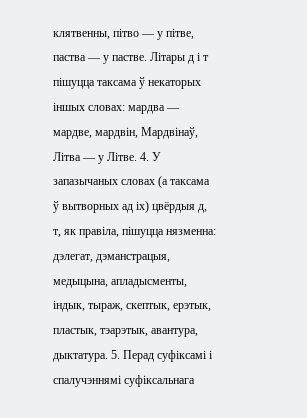клятвенны, пітво — у пітве, паства — у пастве. Літары д і т пішуцца таксама ў некаторых іншых словах: мардва — мардве, мардвін, Мардвінаў, Літва — у Літве. 4. У запазычаных словах (а таксама ў вытворных ад іх) цвёрдыя д, т, як правіла, пішуцца нязменна: дэлегат, дэманстрацыя, медыцына, апладысменты, індык, тыраж, скептык, ерэтык, пластык, тэарэтык, авантура, дыктатура. 5. Перад суфіксамі і спалучэннямі суфіксальнага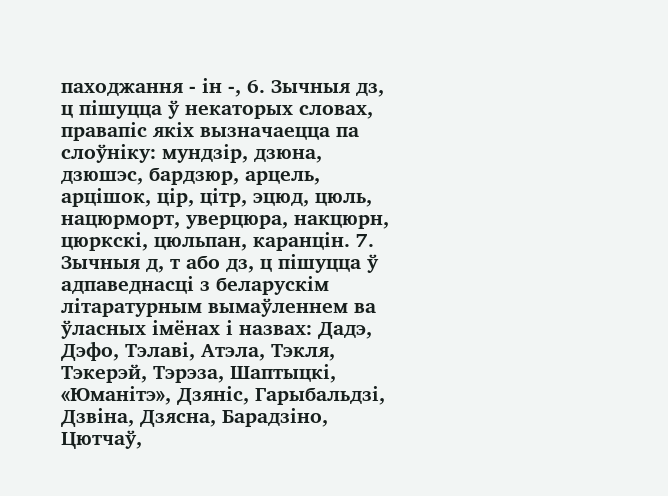паходжання - ін -, 6. Зычныя дз, ц пішуцца ў некаторых словах, правапіс якіх вызначаецца па слоўніку: мундзір, дзюна, дзюшэс, бардзюр, арцель, арцішок, цір, цітр, эцюд, цюль, нацюрморт, уверцюра, накцюрн, цюркскі, цюльпан, каранцін. 7. Зычныя д, т або дз, ц пішуцца ў адпаведнасці з беларускім літаратурным вымаўленнем ва ўласных імёнах і назвах: Дадэ, Дэфо, Тэлаві, Атэла, Тэкля, Тэкерэй, Тэрэза, Шаптыцкі, «Юманітэ», Дзяніс, Гарыбальдзі, Дзвіна, Дзясна, Барадзіно, Цютчаў,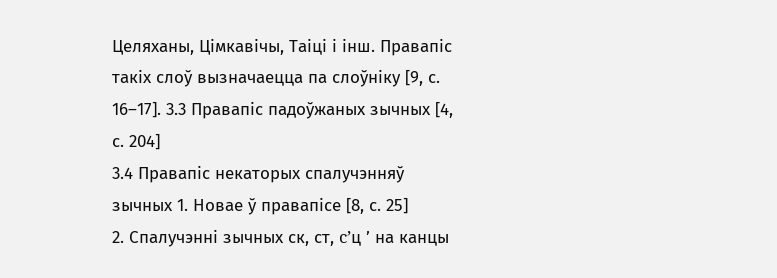Целяханы, Цімкавічы, Таіці і інш. Правапіс такіх слоў вызначаецца па слоўніку [9, с. 16–17]. 3.3 Правапіс падоўжаных зычных [4, с. 204]
3.4 Правапіс некаторых спалучэнняў зычных 1. Новае ў правапісе [8, с. 25]
2. Спалучэнні зычных ск, ст, c’ц ’ на канцы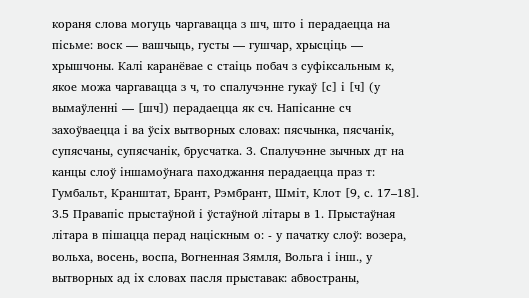кораня слова могуць чаргавацца з шч, што і перадаецца на пісьме: воск — вашчыць, густы — гушчар, хрысціць — хрышчоны. Калі каранёвае с стаіць побач з суфіксальным к, якое можа чаргавацца з ч, то спалучэнне гукаў [с] і [ч] (у вымаўленні — [шч]) перадаецца як сч. Напісанне сч захоўваецца і ва ўсіх вытворных словах: пясчынка, пясчанік, супясчаны, супясчанік, брусчатка. 3. Спалучэнне зычных дт на канцы слоў іншамоўнага паходжання перадаецца праз т: Гумбальт, Кранштат, Брант, Рэмбрант, Шміт, Клот [9, с. 17–18].
3.5 Правапіс прыстаўной і ўстаўной літары в 1. Прыстаўная літара в пішацца перад націскным о: - у пачатку слоў: возера, вольха, восень, воспа, Вогненная Зямля, Вольга і інш., у вытворных ад іх словах пасля прыставак: абвостраны,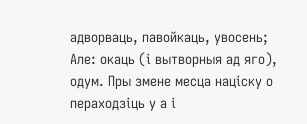адворваць, павойкаць, увосень; Але: окаць (і вытворныя ад яго), одум. Пры змене месца націску о пераходзіць у а і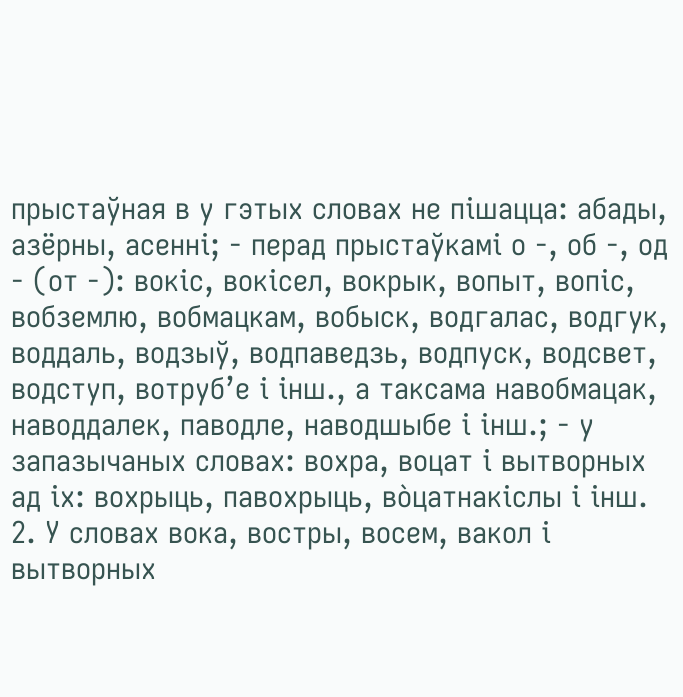прыстаўная в у гэтых словах не пішацца: абады, азёрны, асенні; - перад прыстаўкамі о -, об -, од - (от -): вокіс, вокісел, вокрык, вопыт, вопіс, вобземлю, вобмацкам, вобыск, водгалас, водгук, воддаль, водзыў, водпаведзь, водпуск, водсвет, водступ, вотруб’е і інш., а таксама навобмацак, наводдалек, паводле, наводшыбе і інш.; - у запазычаных словах: вохра, воцат і вытворных ад іх: вохрыць, павохрыць, вòцатнакіслы і інш. 2. У словах вока, востры, восем, вакол і вытворных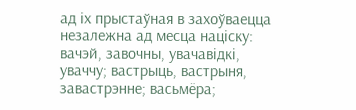ад іх прыстаўная в захоўваецца незалежна ад месца націску: вачэй, завочны, увачавідкі, уваччу; вастрыць, вастрыня, завастрэнне; васьмёра;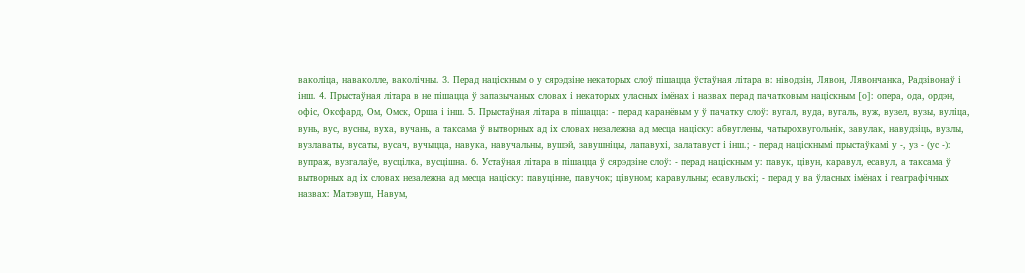ваколіца, наваколле, ваколічны. 3. Перад націскным о у сярэдзіне некаторых слоў пішацца ўстаўная літара в: ніводзін, Лявон, Лявончанка, Радзівонаў і інш. 4. Прыстаўная літара в не пішацца ў запазычаных словах і некаторых уласных імёнах і назвах перад пачатковым націскным [о]: опера, ода, ордэн, офіс, Оксфард, Ом, Омск, Орша і інш. 5. Прыстаўная літара в пішацца: - перад каранёвым у ў пачатку слоў: вугал, вуда, вугаль, вуж, вузел, вузы, вуліца, вунь, вус, вусны, вуха, вучань, а таксама ў вытворных ад іх словах незалежна ад месца націску: абвуглены, чатырохвугольнік, завулак, навудзіць, вузлы, вузлаваты, вусаты, вусач, вучыцца, навука, навучальны, вушэй, завушніцы, лапавухі, залатавуст і інш.; - перад націскнымі прыстаўкамі у -, уз - (ус -): вупраж, вузгалаўе, вусцілка, вусцішна. 6. Устаўная літара в пішацца ў сярэдзіне слоў: - перад націскным у: павук, цівун, каравул, есавул, а таксама ў вытворных ад іх словах незалежна ад месца націску: павуцінне, павучок; цівуном; каравульны; есавульскі; - перад у ва ўласных імёнах і геаграфічных назвах: Матэвуш, Навум,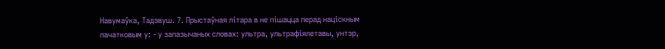Навумаўка, Тадэвуш. 7. Прыстаўная літара в не пішацца перад націскным пачатковым у: - у запазычаных словах: ультра, ультрафіялетавы, унтэр,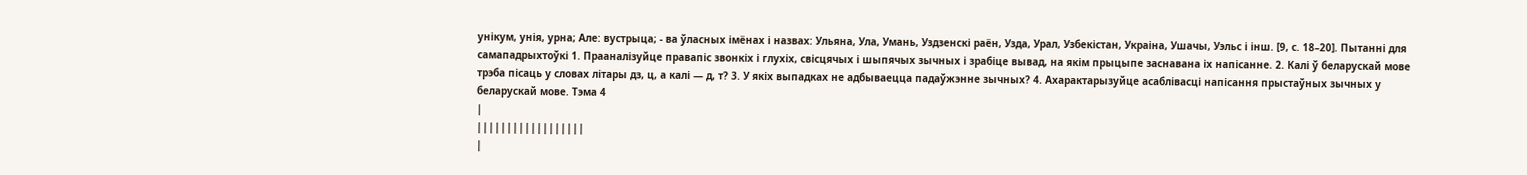унікум, унія, урна; Але: вустрыца; - ва ўласных імёнах і назвах: Ульяна, Ула, Умань, Уздзенскі раён, Узда, Урал, Узбекістан, Украіна, Ушачы, Уэльс і інш. [9, с. 18–20]. Пытанні для самападрыхтоўкі 1. Прааналізуйце правапіс звонкіх і глухіх, свісцячых і шыпячых зычных і зрабіце вывад, на якім прыцыпе заснавана іх напісанне. 2. Калі ў беларускай мове трэба пісаць у словах літары дз, ц, а калі — д, т? 3. У якіх выпадках не адбываецца падаўжэнне зычных? 4. Ахарактарызуйце асаблівасці напісання прыстаўных зычных у беларускай мове. Тэма 4
|
||||||||||||||||||
|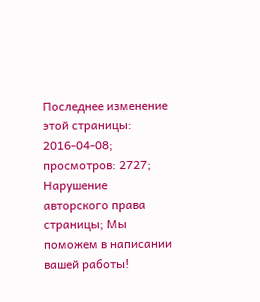Последнее изменение этой страницы: 2016-04-08; просмотров: 2727; Нарушение авторского права страницы; Мы поможем в написании вашей работы!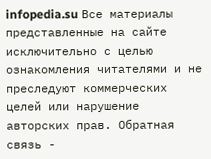infopedia.su Все материалы представленные на сайте исключительно с целью ознакомления читателями и не преследуют коммерческих целей или нарушение авторских прав. Обратная связь -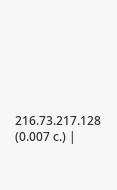216.73.217.128 (0.007 с.) |